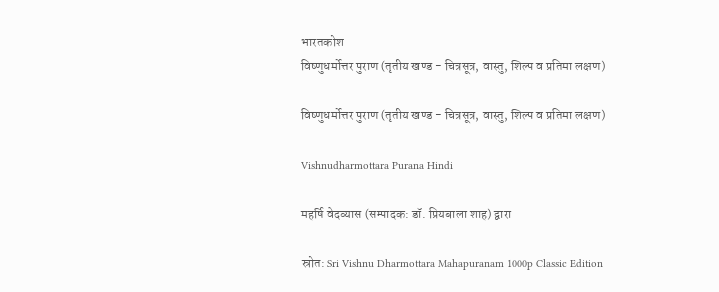भारतकोश
विष्णुधर्मोत्तर पुराण (तृतीय खण्ड - चित्रसूत्र, वास्तु, शिल्प व प्रतिमा लक्षण)

विष्णुधर्मोत्तर पुराण (तृतीय खण्ड - चित्रसूत्र, वास्तु, शिल्प व प्रतिमा लक्षण)

Vishnudharmottara Purana Hindi

महर्षि वेदव्यास (सम्पादक: डॉ. प्रियबाला शाह) द्वारा

स्रोत: Sri Vishnu Dharmottara Mahapuranam 1000p Classic Edition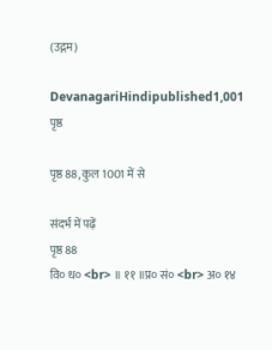(उद्गम)

DevanagariHindipublished1,001 पृष्ठ

पृष्ठ 88, कुल 1001 में से

संदर्भ में पढ़ें
पृष्ठ 88
वि० ध० <br> ॥ ११ ॥प्र० सं० <br> अ० १४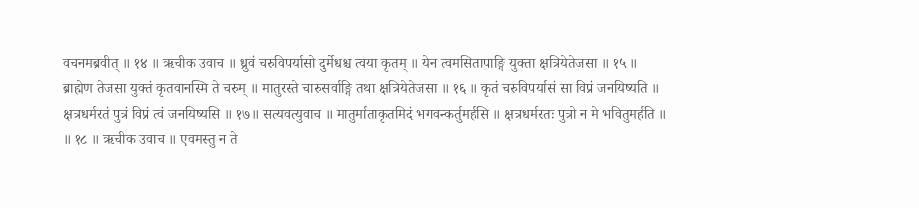वचनमब्रवीत् ॥ १४ ॥ ऋचीक उवाच ॥ ध्रुवं चरुविपर्यासो दुर्मेधश्च त्वया कृतम् ॥ येन त्वमसितापाङ्गि युक्ता क्षत्रियेतेजसा ॥ १५ ॥
ब्राह्मेण तेजसा युक्तं कृतवानस्मि ते चरुम् ॥ मातुरस्ते चारुसर्वाङ्गि तथा क्षत्रियेतेजसा ॥ १६ ॥ कृतं चरुविपर्यासं सा विप्रं जनयिष्यति ॥
क्षत्रधर्मरतं पुत्रं विप्रं त्वं जनयिष्यसि ॥ १७॥ सत्यवत्युवाच ॥ मातुर्माताकृतमिदं भगवन्कर्तुमर्हसि ॥ क्षत्रधर्मरतः पुत्रो न मे भवितुमर्हति ॥
॥ १८ ॥ ऋचीक उवाच ॥ एवमस्तु न ते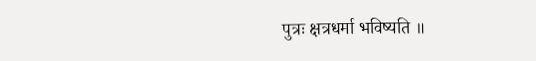पुत्रः क्षत्रधर्मा भविष्यति ॥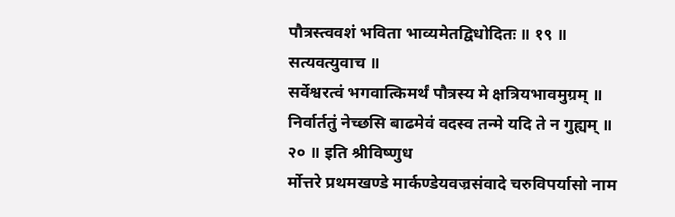पौत्रस्त्ववशं भविता भाव्यमेतद्विधोदितः ॥ १९ ॥ सत्यवत्युवाच ॥
सर्वेश्वरत्वं भगवात्किमर्थं पौत्रस्य मे क्षत्रियभावमुग्रम् ॥ निर्वार्ततुं नेच्छसि बाढमेवं वदस्व तन्मे यदि ते न गुह्यम् ॥ २० ॥ इति श्रीविष्णुध
र्मोत्तरे प्रथमखण्डे मार्कण्डेयवज्रसंवादे चरुविपर्यासो नाम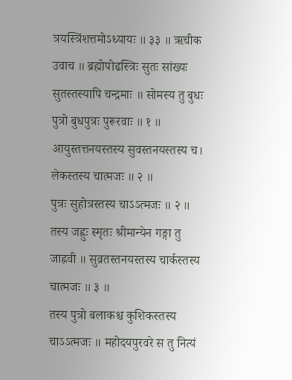त्रयस्त्रिंशत्तमोऽध्यायः ॥ ३३ ॥ ऋचीक उवाच ॥ ब्रह्मोपोढस्त्रिः सुतः सांख्यः
सुतस्तस्यापि चन्द्रमाः ॥ सोमस्य तु बुधः पुत्रो बुधपुत्रः पुरूरवाः ॥ १ ॥ आयुस्तत्तनयस्तस्य सुवस्तनयस्तस्य च। लेकस्तस्य चात्मजः ॥ २ ॥
पुत्रः सुहोत्रस्तस्य चाऽऽत्मजः ॥ २ ॥ तस्य जह्नुः स्मृतः श्रीमान्येन गङ्गा तु जाह्नवी ॥ सुव्रतस्तनयस्तस्य चार्कस्तस्य चात्मजः ॥ ३ ॥
तस्य पुत्रो बलाकश्च कुशिकस्तस्य चाऽऽत्मजः ॥ महोदयपुरवरे स तु नित्यं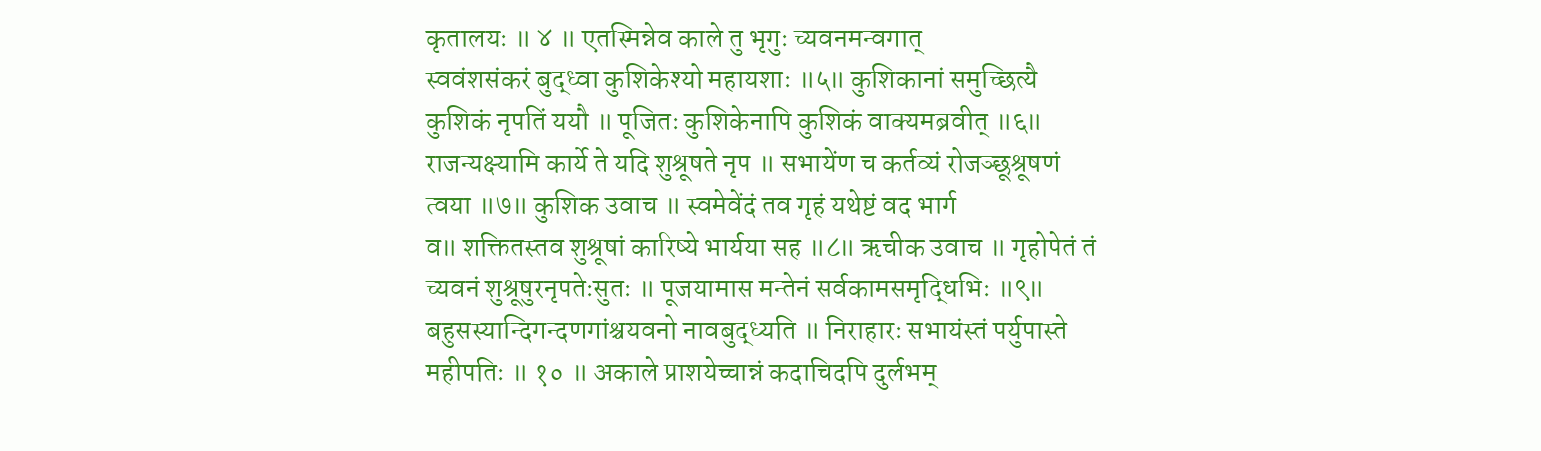कृतालयः ॥ ४ ॥ एतस्मिन्नेव काले तु भृगुः च्यवनमन्वगात्
स्ववंशसंकरं बुद्ध्वा कुशिकेश्यो महायशाः ॥५॥ कुशिकानां समुच्छित्यै कुशिकं नृपतिं ययौ ॥ पूजितः कुशिकेनापि कुशिकं वाक्यमब्रवीत् ॥६॥
राजन्यक्ष्यामि कार्ये ते यदि शुश्रूषते नृप ॥ सभायेंण च कर्तव्यं रोजञ्छूश्रूषणं त्वया ॥७॥ कुशिक उवाच ॥ स्वमेवेंदं तव गृहं यथेष्टं वद भार्ग
व॥ शक्तितस्तव शुश्रूषां कारिष्ये भार्यया सह ॥८॥ ऋचीक उवाच ॥ गृहोपेतं तं च्यवनं शुश्रूषुरनृपतेःसुतः ॥ पूजयामास मन्तेनं सर्वकामसमृद्धिभिः ॥९॥
बहुसस्यान्दिगन्दणगांश्चयवनो नावबुद्ध्यति ॥ निराहारः सभायंस्तं पर्युपास्ते महीपतिः ॥ १० ॥ अकाले प्राशयेच्चान्नं कदाचिदपि दुर्लभम्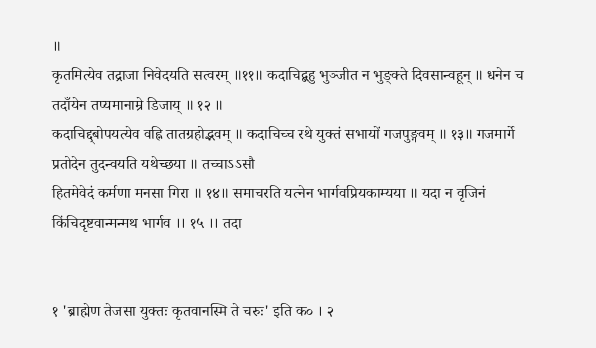॥
कृतमित्येव तद्राजा निवेदयति सत्वरम् ॥११॥ कदाचिद्बहु भुञ्जीत न भुङ्क्ते दिवसान्वहून् ॥ धनेन च तदाँयेन तप्यमानाम्रे डिजाय् ॥ १२ ॥
कदाचिद्द्बोपयत्येव वह्नि तातग्रहोद्भवम् ॥ कदाचिच्च रथे युक्तं सभायों गजपुङ्गवम् ॥ १३॥ गजमार्गे प्रतोदेन तुदन्वयति यथेच्छया ॥ तच्चाऽऽसौ
हितमेवेदं कर्मणा मनसा गिरा ॥ १४॥ समाचरति यत्नेन भार्गवप्रियकाम्यया ॥ यदा न वृजिनं किंचिदृष्टवान्मन्मथ भार्गव ।। १५ ।। तदा


१ 'ब्राह्मेण तेजसा युक्तः कृतवानस्मि ते चरुः' इति क० । २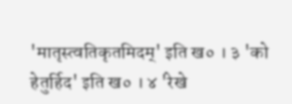'मातृस्त्वतिकृतमिदम्' इति ख० । ३ 'को हेतुर्हिद' इति ख० । ४ 'रेखे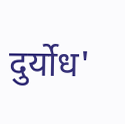दुर्योध'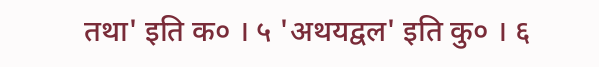तथा' इति क० । ५ 'अथयद्वल' इति कु० । ६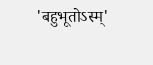'बहुभूतोऽस्म्'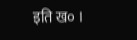इति ख० ।